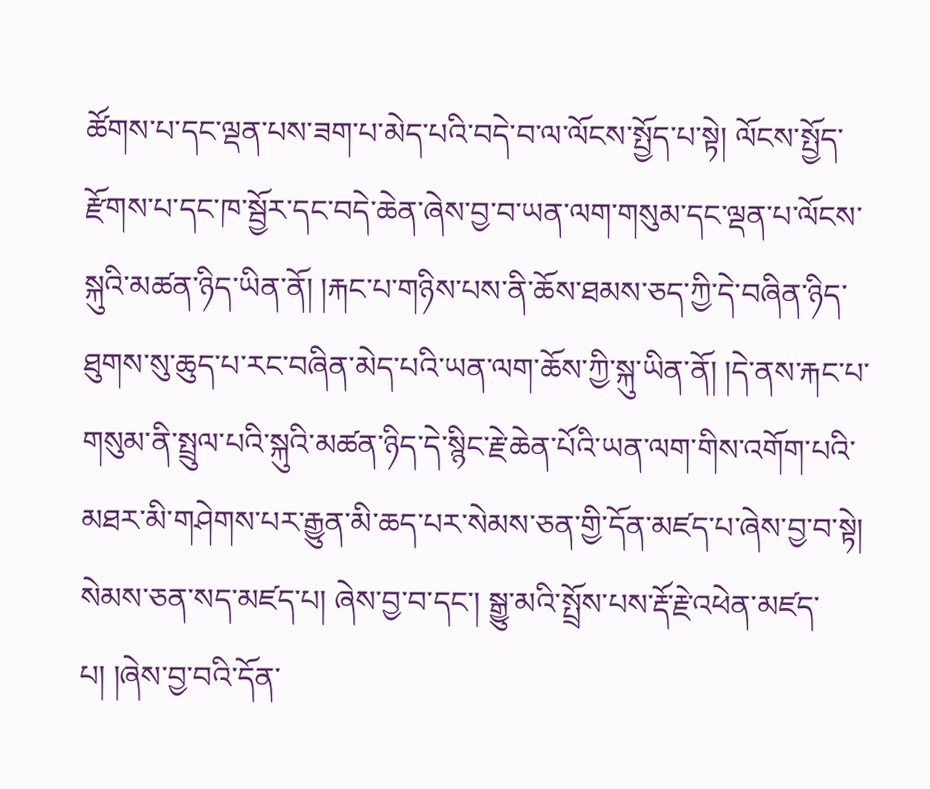ཚོགས་པ་དང་ལྡན་པས་ཟག་པ་མེད་པའི་བདེ་བ་ལ་ལོངས་སྤྱོད་པ་སྟེ། ལོངས་སྤྱོད་རྫོགས་པ་དང་ཁ་སྦྱོར་དང་བདེ་ཆེན་ཞེས་བྱ་བ་ཡན་ལག་གསུམ་དང་ལྡན་པ་ལོངས་སྐུའི་མཚན་ཉིད་ཡིན་ནོ། །རྐང་པ་གཉིས་པས་ནི་ཆོས་ཐམས་ཅད་ཀྱི་དེ་བཞིན་ཉིད་ཐུགས་སུ་ཆུད་པ་རང་བཞིན་མེད་པའི་ཡན་ལག་ཆོས་ཀྱི་སྐུ་ཡིན་ནོ། །དེ་ནས་རྐང་པ་གསུམ་ནི་སྤྲུལ་པའི་སྐུའི་མཚན་ཉིད་དེ་སྙིང་རྗེ་ཆེན་པོའི་ཡན་ལག་གིས་འགོག་པའི་མཐར་མི་གཤེགས་པར་རྒྱུན་མི་ཆད་པར་སེམས་ཅན་གྱི་དོན་མཛད་པ་ཞེས་བྱ་བ་སྟེ། སེམས་ཅན་སད་མཛད་པ། ཞེས་བྱ་བ་དང་། སྒྱུ་མའི་སྤྲོས་པས་རྡོ་རྗེ་འཕེན་མཛད་པ། །ཞེས་བྱ་བའི་དོན་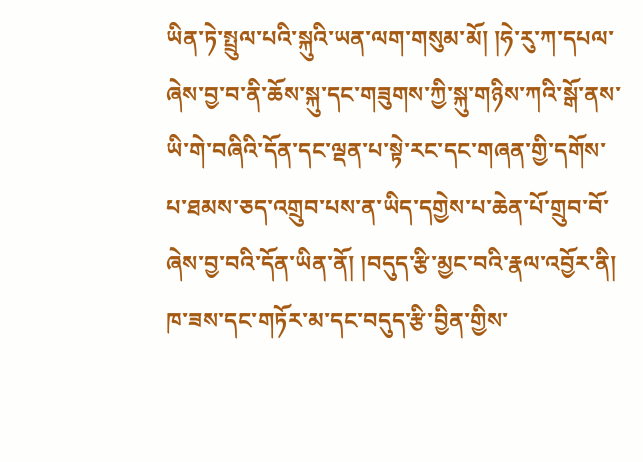ཡིན་ཏེ་སྤྲུལ་པའི་སྐུའི་ཡན་ལག་གསུམ་མོ། །ཧེ་རུ་ཀ་དཔལ་ཞེས་བྱ་བ་ནི་ཆོས་སྐུ་དང་གཟུགས་ཀྱི་སྐུ་གཉིས་ཀའི་སྒོ་ནས་ཡི་གེ་བཞིའི་དོན་དང་ལྡན་པ་སྟེ་རང་དང་གཞན་གྱི་དགོས་པ་ཐམས་ཅད་འགྲུབ་པས་ན་ཡིད་དགྱེས་པ་ཆེན་པོ་གྲུབ་བོ་ཞེས་བྱ་བའི་དོན་ཡིན་ནོ། །བདུད་རྩི་མྱང་བའི་རྣལ་འབྱོར་ནི། ཁ་ཟས་དང་གཏོར་མ་དང་བདུད་རྩི་བྱིན་གྱིས་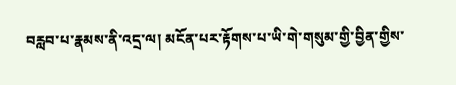བརླབ་པ་རྣམས་ནི་འདྲ་ལ། མངོན་པར་རྟོགས་པ་ཡི་གེ་གསུམ་གྱི་བྱིན་གྱིས་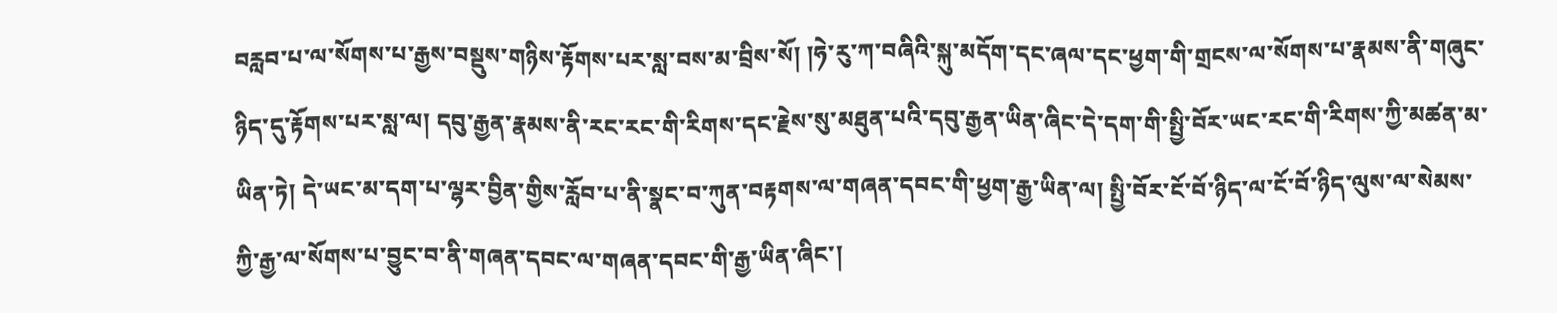བརླབ་པ་ལ་སོགས་པ་རྒྱས་བསྡུས་གཉིས་རྟོགས་པར་སླ་བས་མ་བྲིས་སོ། །ཧེ་རུ་ཀ་བཞིའི་སྐུ་མདོག་དང་ཞལ་དང་ཕྱག་གི་གྲངས་ལ་སོགས་པ་རྣམས་ནི་གཞུང་ཉིད་དུ་རྟོགས་པར་སླ་ལ། དབུ་རྒྱན་རྣམས་ནི་རང་རང་གི་རིགས་དང་རྗེས་སུ་མཐུན་པའི་དབུ་རྒྱན་ཡིན་ཞིང་དེ་དག་གི་སྤྱི་བོར་ཡང་རང་གི་རིགས་ཀྱི་མཚན་མ་ཡིན་ཏེ། དེ་ཡང་མ་དག་པ་ལྷར་བྱིན་གྱིས་རློབ་པ་ནི་སྣང་བ་ཀུན་བརྟགས་ལ་གཞན་དབང་གི་ཕྱག་རྒྱ་ཡིན་ལ། སྤྱི་བོར་ངོ་བོ་ཉིད་ལ་ངོ་བོ་ཉིད་ལུས་ལ་སེམས་ཀྱི་རྒྱ་ལ་སོགས་པ་བྱུང་བ་ནི་གཞན་དབང་ལ་གཞན་དབང་གི་རྒྱ་ཡིན་ཞིང་།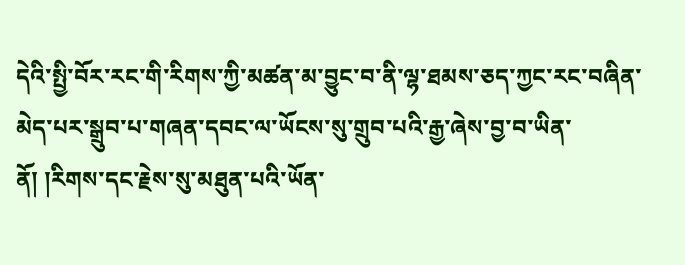དེའི་སྤྱི་བོར་རང་གི་རིགས་ཀྱི་མཚན་མ་བྱུང་བ་ནི་ལྷ་ཐམས་ཅད་ཀྱང་རང་བཞིན་མེད་པར་སྒྲུབ་པ་གཞན་དབང་ལ་ཡོངས་སུ་གྲུབ་པའི་རྒྱ་ཞེས་བྱ་བ་ཡིན་ནོ། །རིགས་དང་རྗེས་སུ་མཐུན་པའི་ཡོན་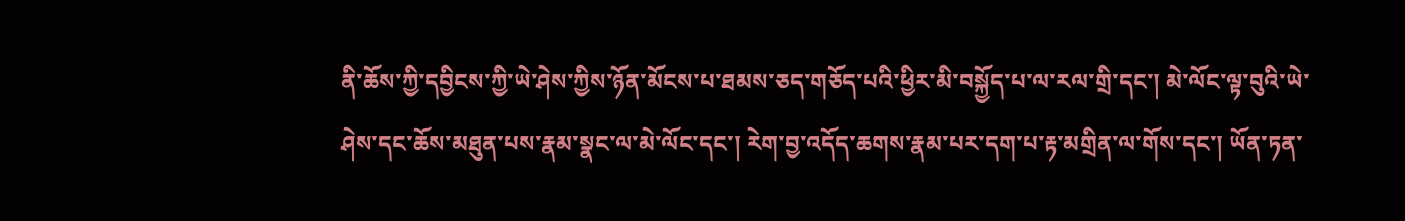ནི་ཆོས་ཀྱི་དབྱིངས་ཀྱི་ཡེ་ཤེས་ཀྱིས་ཉོན་མོངས་པ་ཐམས་ཅད་གཅོད་པའི་ཕྱིར་མི་བསྐྱོད་པ་ལ་རལ་གྲི་དང་། མེ་ལོང་ལྟ་བུའི་ཡེ་ཤེས་དང་ཆོས་མཐུན་པས་རྣམ་སྣང་ལ་མེ་ལོང་དང་། རེག་བྱ་འདོད་ཆགས་རྣམ་པར་དག་པ་རྟ་མགྲིན་ལ་གོས་དང་། ཡོན་ཏན་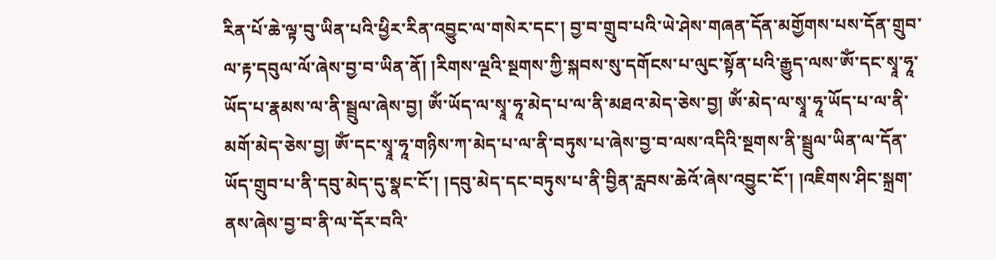རིན་པོ་ཆེ་ལྟ་བུ་ཡིན་པའི་ཕྱིར་རིན་འབྱུང་ལ་གསེར་དང་། བྱ་བ་གྲུབ་པའི་ཡེ་ཤེས་གཞན་དོན་མགྱོགས་པས་དོན་གྲུབ་ལ་རྟ་དབུལ་ལོ་ཞེས་བྱ་བ་ཡིན་ནོ། །རིགས་ལྔའི་སྔགས་ཀྱི་སྐབས་སུ་དགོངས་པ་ལུང་སྟོན་པའི་རྒྱུད་ལས་ཨོཾ་དང་སྭཱ་ཧཱ་ཡོད་པ་རྣམས་ལ་ནི་སྦྲུལ་ཞེས་བྱ། ཨོཾ་ཡོད་ལ་སྭཱ་ཧཱ་མེད་པ་ལ་ནི་མཐའ་མེད་ཅེས་བྱ། ཨོཾ་མེད་ལ་སྭཱ་ཧཱ་ཡོད་པ་ལ་ནི་མགོ་མེད་ཅེས་བྱ། ཨོཾ་དང་སྭཱ་ཧཱ་གཉིས་ཀ་མེད་པ་ལ་ནི་བཏུས་པ་ཞེས་བྱ་བ་ལས་འདིའི་སྔགས་ནི་སྦྲུལ་ཡིན་ལ་དོན་ཡོད་གྲུབ་པ་ནི་དབུ་མེད་དུ་སྣང་ངོ་། །དབུ་མེད་དང་བཏུས་པ་ནི་བྱིན་རླབས་ཆེའོ་ཞེས་འབྱུང་ངོ་། །འཇིགས་ཤིང་སྐྲག་ནས་ཞེས་བྱ་བ་ནི་ལ་དོར་བའི་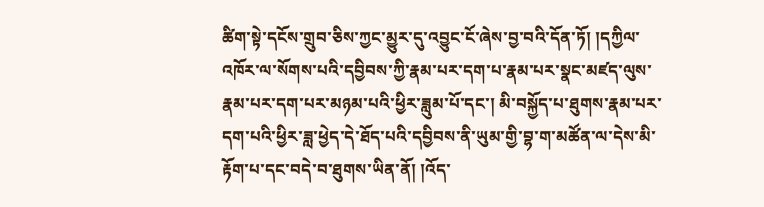ཚིག་སྟེ་དངོས་གྲུབ་ཅིས་ཀྱང་མྱུར་དུ་འབྱུང་ངོ་ཞེས་བྱ་བའི་དོན་ཏོ། །དཀྱིལ་འཁོར་ལ་སོགས་པའི་དབྱིབས་ཀྱི་རྣམ་པར་དག་པ་རྣམ་པར་སྣང་མཛད་ལུས་རྣམ་པར་དག་པར་མཉམ་པའི་ཕྱིར་ཟླུམ་པོ་དང་། མི་བསྐྱོད་པ་ཐུགས་རྣམ་པར་དག་པའི་ཕྱིར་ཟླ་ཕྱེད་དེ་ཐོད་པའི་དབྱིབས་ནི་ཡུམ་གྱི་བྷ་ག་མཚོན་ལ་དེས་མི་རྟོག་པ་དང་བདེ་བ་ཐུགས་ཡིན་ནོ། །འོད་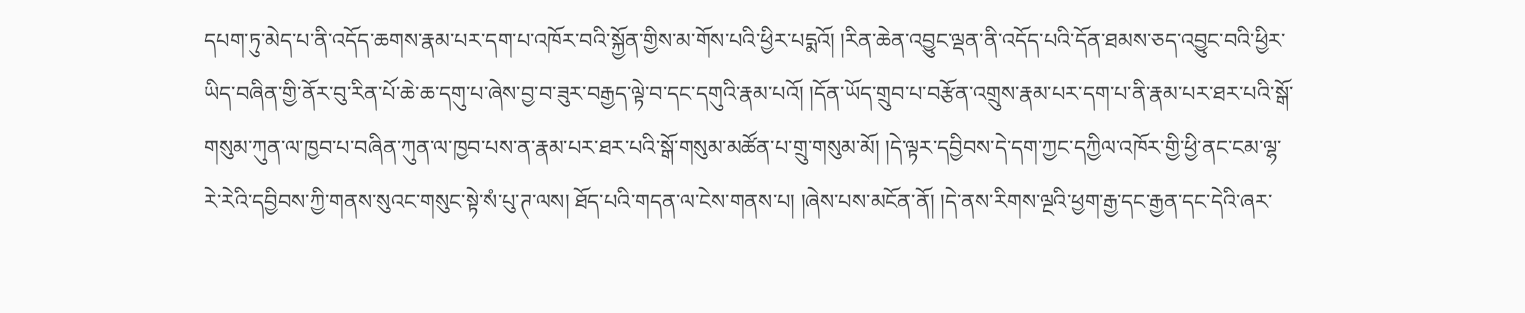དཔག་ཏུ་མེད་པ་ནི་འདོད་ཆགས་རྣམ་པར་དག་པ་འཁོར་བའི་སྐྱོན་གྱིས་མ་གོས་པའི་ཕྱིར་པདྨའོ། །རིན་ཆེན་འབྱུང་ལྡན་ནི་འདོད་པའི་དོན་ཐམས་ཅད་འབྱུང་བའི་ཕྱིར་ཡིད་བཞིན་གྱི་ནོར་བུ་རིན་པོ་ཆེ་ཆ་དགུ་པ་ཞེས་བྱ་བ་ཟུར་བརྒྱད་ལྟེ་བ་དང་དགུའི་རྣམ་པའོ། །དོན་ཡོད་གྲུབ་པ་བརྩོན་འགྲུས་རྣམ་པར་དག་པ་ནི་རྣམ་པར་ཐར་པའི་སྒོ་གསུམ་ཀུན་ལ་ཁྱབ་པ་བཞིན་ཀུན་ལ་ཁྱབ་པས་ན་རྣམ་པར་ཐར་པའི་སྒོ་གསུམ་མཚོན་པ་གྲུ་གསུམ་མོ། །དེ་ལྟར་དབྱིབས་དེ་དག་ཀྱང་དཀྱིལ་འཁོར་གྱི་ཕྱི་ནང་ངམ་ལྷ་རེ་རེའི་དབྱིབས་ཀྱི་གནས་སུའང་གསུང་སྟེ་སཾ་པུ་ཊ་ལས། ཐོད་པའི་གདན་ལ་ངེས་གནས་པ། །ཞེས་པས་མངོན་ནོ། །དེ་ནས་རིགས་ལྔའི་ཕྱག་རྒྱ་དང་རྒྱན་དང་དེའི་ཞར་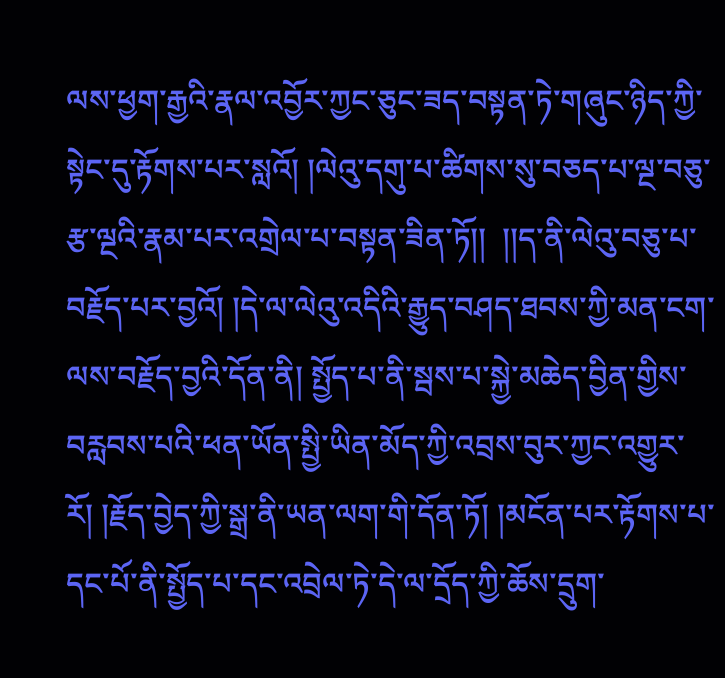ལས་ཕྱག་རྒྱའི་རྣལ་འབྱོར་ཀྱང་ཅུང་ཟད་བསྟན་ཏེ་གཞུང་ཉིད་ཀྱི་སྟེང་དུ་རྟོགས་པར་སླའོ། །ལེའུ་དགུ་པ་ཚིགས་སུ་བཅད་པ་ལྔ་བཅུ་རྩ་ལྔའི་རྣམ་པར་འགྲེལ་པ་བསྟན་ཟིན་ཏོ།།  །།ད་ནི་ལེའུ་བཅུ་པ་བརྗོད་པར་བྱའོ། །དེ་ལ་ལེའུ་འདིའི་རྒྱུད་བཤད་ཐབས་ཀྱི་མན་ངག་ལས་བརྗོད་བྱའི་དོན་ནི། སྤྱོད་པ་ནི་སྦས་པ་སྐྱེ་མཆེད་བྱིན་གྱིས་བརླབས་པའི་ཕན་ཡོན་སྤྱི་ཡིན་མོད་ཀྱི་འབྲས་བུར་ཀྱང་འགྱུར་རོ། །རྗོད་བྱེད་ཀྱི་སྒྲ་ནི་ཡན་ལག་གི་དོན་ཏོ། །མངོན་པར་རྟོགས་པ་དང་པོ་ནི་སྤྱོད་པ་དང་འབྲེལ་ཏེ་དེ་ལ་དྲོད་ཀྱི་ཆོས་དྲུག་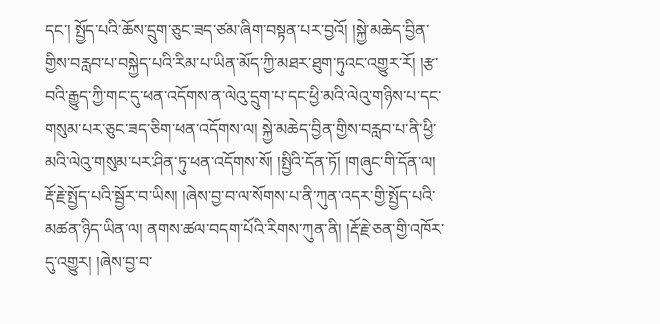དང་། སྤྱོད་པའི་ཆོས་དྲུག་ཅུང་ཟད་ཙམ་ཞིག་བསྟན་པར་བྱའོ། །སྐྱེ་མཆེད་བྱིན་གྱིས་བརླབ་པ་བསྐྱེད་པའི་རིམ་པ་ཡིན་མོད་ཀྱི་མཐར་ཐུག་ཏུའང་འགྱུར་རོ། །རྩ་བའི་རྒྱུད་ཀྱི་གང་དུ་ཕན་འདོགས་ན་ལེའུ་དྲུག་པ་དང་ཕྱི་མའི་ལེའུ་གཉིས་པ་དང་གསུམ་པར་ཅུང་ཟད་ཅིག་ཕན་འདོགས་ལ། སྐྱེ་མཆེད་བྱིན་གྱིས་བརླབ་པ་ནི་ཕྱི་མའི་ལེའུ་གསུམ་པར་ཤིན་ཏུ་ཕན་འདོགས་སོ། །སྤྱིའི་དོན་ཏོ། །གཞུང་གི་དོན་ལ། རྡོ་རྗེ་སྤྱོད་པའི་སྦྱོར་བ་ཡིས། །ཞེས་བྱ་བ་ལ་སོགས་པ་ནི་ཀུན་འདར་གྱི་སྤྱོད་པའི་མཚན་ཉིད་ཡིན་ལ། ནགས་ཚལ་བདག་པོའི་རིགས་ཀུན་ནི། །རྡོ་རྗེ་ཅན་གྱི་འཁོར་དུ་འགྱུར། །ཞེས་བྱ་བ་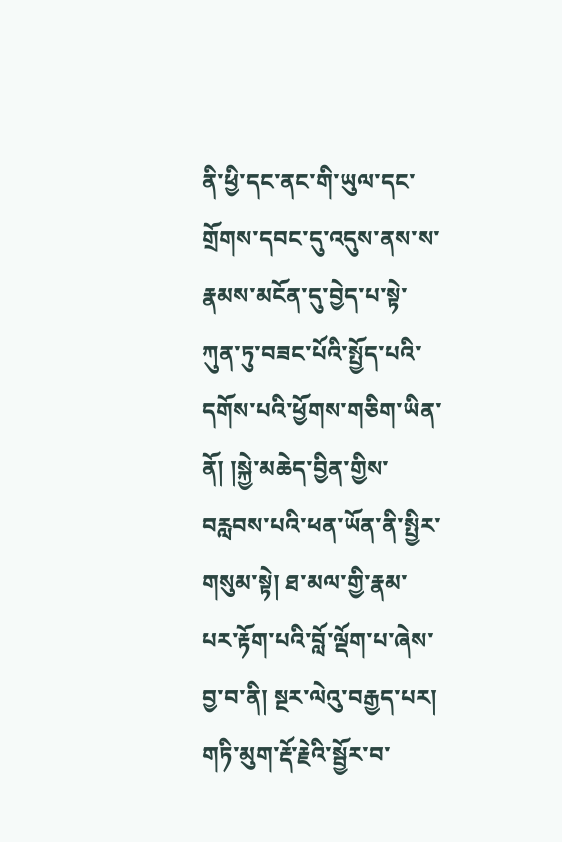ནི་ཕྱི་དང་ནང་གི་ཡུལ་དང་གྲོགས་དབང་དུ་འདུས་ནས་ས་རྣམས་མངོན་དུ་བྱེད་པ་སྟེ་ཀུན་ཏུ་བཟང་པོའི་སྤྱོད་པའི་དགོས་པའི་ཕྱོགས་གཅིག་ཡིན་ནོ། །སྐྱེ་མཆེད་བྱིན་གྱིས་བརླབས་པའི་ཕན་ཡོན་ནི་སྤྱིར་གསུམ་སྟེ། ཐ་མལ་གྱི་རྣམ་པར་རྟོག་པའི་བློ་ལྡོག་པ་ཞེས་བྱ་བ་ནི། སྔར་ལེའུ་བརྒྱད་པར། གཏི་མུག་རྡོ་རྗེའི་སྦྱོར་བ་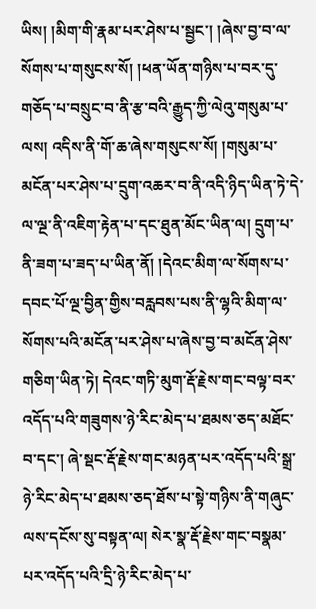ཡིས། །མིག་གི་རྣམ་པར་ཤེས་པ་སྦྱང་། །ཞེས་བྱ་བ་ལ་སོགས་པ་གསུངས་སོ། །ཕན་ཡོན་གཉིས་པ་བར་དུ་གཅོད་པ་བསྲུང་བ་ནི་རྩ་བའི་རྒྱུད་ཀྱི་ལེའུ་གསུམ་པ་ལས། འདིས་ནི་གོ་ཆ་ཞེས་གསུངས་སོ། །གསུམ་པ་མངོན་པར་ཤེས་པ་དྲུག་འཆར་བ་ནི་འདི་ཉིད་ཡིན་ཏེ་དེ་ལ་ལྔ་ནི་འཇིག་རྟེན་པ་དང་ཐུན་མོང་ཡིན་ལ། དྲུག་པ་ནི་ཟག་པ་ཟད་པ་ཡིན་ནོ། །དེའང་མིག་ལ་སོགས་པ་དབང་པོ་ལྔ་བྱིན་གྱིས་བརླབས་པས་ནི་ལྷའི་མིག་ལ་སོགས་པའི་མངོན་པར་ཤེས་པ་ཞེས་བྱ་བ་མངོན་ཤེས་གཅིག་ཡིན་ཏེ། དེའང་གཏི་མུག་རྡོ་རྗེས་གང་བལྟ་བར་འདོད་པའི་གཟུགས་ཉེ་རིང་མེད་པ་ཐམས་ཅད་མཐོང་བ་དང་། ཞེ་སྡང་རྡོ་རྗེས་གང་མཉན་པར་འདོད་པའི་སྒྲ་ཉེ་རིང་མེད་པ་ཐམས་ཅད་ཐོས་པ་སྟེ་གཉིས་ནི་གཞུང་ལས་དངོས་སུ་བསྟན་ལ། སེར་སྣ་རྡོ་རྗེས་གང་བསྣམ་པར་འདོད་པའི་དྲི་ཉེ་རིང་མེད་པ་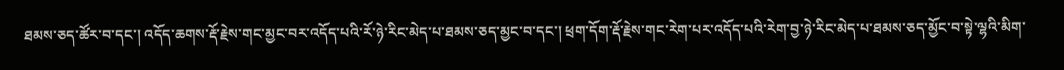ཐམས་ཅད་ཚོར་བ་དང་། འདོད་ཆགས་རྡོ་རྗེས་གང་མྱང་བར་འདོད་པའི་རོ་ཉེ་རིང་མེད་པ་ཐམས་ཅད་མྱང་བ་དང་། ཕྲག་དོག་རྡོ་རྗེས་གང་རེག་པར་འདོད་པའི་རེག་བྱ་ཉེ་རིང་མེད་པ་ཐམས་ཅད་མྱོང་བ་སྟེ་ལྷའི་མིག་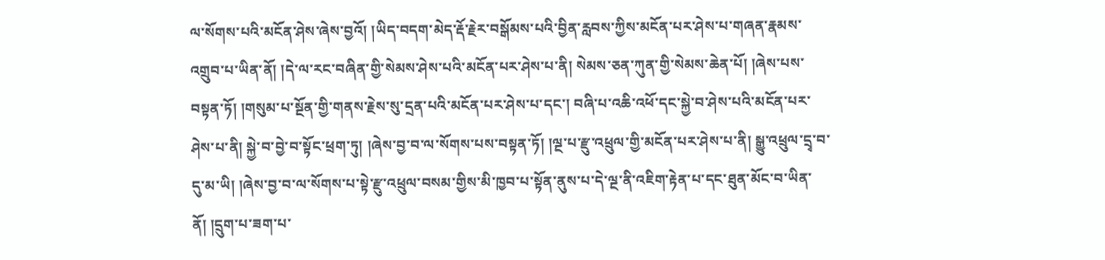ལ་སོགས་པའི་མངོན་ཤེས་ཞེས་བྱའོ། །ཡིད་བདག་མེད་རྡོ་རྗེར་བསྒོམས་པའི་བྱིན་རླབས་ཀྱིས་མངོན་པར་ཤེས་པ་གཞན་རྣམས་འགྲུབ་པ་ཡིན་ནོ། །དེ་ལ་རང་བཞིན་གྱི་སེམས་ཤེས་པའི་མངོན་པར་ཤེས་པ་ནི། སེམས་ཅན་ཀུན་གྱི་སེམས་ཆེན་པོ། །ཞེས་པས་བསྟན་ཏོ། །གསུམ་པ་སྔོན་གྱི་གནས་རྗེས་སུ་དྲན་པའི་མངོན་པར་ཤེས་པ་དང་། བཞི་པ་འཆི་འཕོ་དང་སྐྱེ་བ་ཤེས་པའི་མངོན་པར་ཤེས་པ་ནི། སྐྱེ་བ་བྱེ་བ་སྟོང་ཕྲག་ཏུ། །ཞེས་བྱ་བ་ལ་སོགས་པས་བསྟན་ཏོ། །ལྔ་པ་རྫུ་འཕྲུལ་གྱི་མངོན་པར་ཤེས་པ་ནི། སྒྱུ་འཕྲུལ་དྲྭ་བ་དུ་མ་ཡི། །ཞེས་བྱ་བ་ལ་སོགས་པ་སྟེ་རྫུ་འཕྲུལ་བསམ་གྱིས་མི་ཁྱབ་པ་སྟོན་ནུས་པ་དེ་ལྔ་ནི་འཇིག་རྟེན་པ་དང་ཐུན་མོང་བ་ཡིན་ནོ། །དྲུག་པ་ཟག་པ་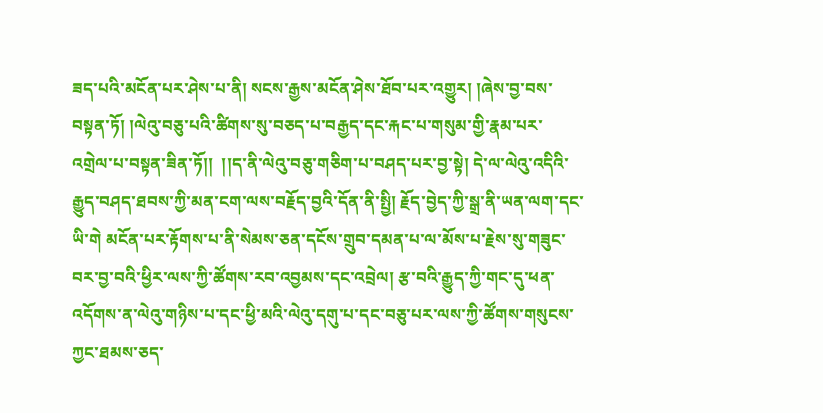ཟད་པའི་མངོན་པར་ཤེས་པ་ནི། སངས་རྒྱས་མངོན་ཤེས་ཐོབ་པར་འགྱུར། །ཞེས་བྱ་བས་བསྟན་ཏོ། །ལེའུ་བཅུ་པའི་ཚིགས་སུ་བཅད་པ་བརྒྱད་དང་རྐང་པ་གསུམ་གྱི་རྣམ་པར་འགྲེལ་པ་བསྟན་ཟིན་ཏོ།།  །།ད་ནི་ལེའུ་བཅུ་གཅིག་པ་བཤད་པར་བྱ་སྟེ། དེ་ལ་ལེའུ་འདིའི་རྒྱུད་བཤད་ཐབས་ཀྱི་མན་ངག་ལས་བརྗོད་བྱའི་དོན་ནི་སྤྱི། རྗོད་བྱེད་ཀྱི་སྒྲ་ནི་ཡན་ལག་དང་ཡི་གེ མངོན་པར་རྟོགས་པ་ནི་སེམས་ཅན་དངོས་གྲུབ་དམན་པ་ལ་མོས་པ་རྗེས་སུ་གཟུང་བར་བྱ་བའི་ཕྱིར་ལས་ཀྱི་ཚོགས་རབ་འབྱམས་དང་འབྲེལ། རྩ་བའི་རྒྱུད་ཀྱི་གང་དུ་ཕན་འདོགས་ན་ལེའུ་གཉིས་པ་དང་ཕྱི་མའི་ལེའུ་དགུ་པ་དང་བཅུ་པར་ལས་ཀྱི་ཚོགས་གསུངས་ཀྱང་ཐམས་ཅད་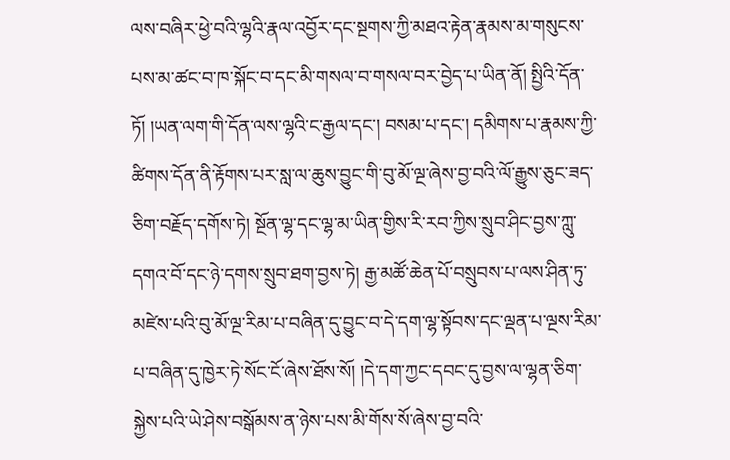ལས་བཞིར་ཕྱེ་བའི་ལྷའི་རྣལ་འབྱོར་དང་སྔགས་ཀྱི་མཐའ་རྟེན་རྣམས་མ་གསུངས་པས་མ་ཚང་བ་ཁ་སྐོང་བ་དང་མི་གསལ་བ་གསལ་བར་བྱེད་པ་ཡིན་ནོ། སྤྱིའི་དོན་ཏོ། །ཡན་ལག་གི་དོན་ལས་ལྷའི་ང་རྒྱལ་དང་། བསམ་པ་དང་། དམིགས་པ་རྣམས་ཀྱི་ཚིགས་དོན་ནི་རྟོགས་པར་སླ་ལ་ཆུས་བྱུང་གི་བུ་མོ་ལྔ་ཞེས་བྱ་བའི་ལོ་རྒྱུས་ཅུང་ཟད་ཅིག་བརྗོད་དགོས་ཏེ། སྔོན་ལྷ་དང་ལྷ་མ་ཡིན་གྱིས་རི་རབ་ཀྱིས་སྲུབ་ཤིང་བྱས་ཀླུ་དགའ་བོ་དང་ཉེ་དགས་སྲུབ་ཐག་བྱས་ཏེ། རྒྱ་མཚོ་ཆེན་པོ་བསྲུབས་པ་ལས་ཤིན་ཏུ་མཛེས་པའི་བུ་མོ་ལྔ་རིམ་པ་བཞིན་དུ་བྱུང་བ་དེ་དག་ལྷ་སྟོབས་དང་ལྡན་པ་ལྔས་རིམ་པ་བཞིན་དུ་ཁྱེར་ཏེ་སོང་ངོ་ཞེས་ཐོས་སོ། །དེ་དག་ཀྱང་དབང་དུ་བྱས་ལ་ལྷན་ཅིག་སྐྱེས་པའི་ཡེ་ཤེས་བསྒོམས་ན་ཉེས་པས་མི་གོས་སོ་ཞེས་བྱ་བའི་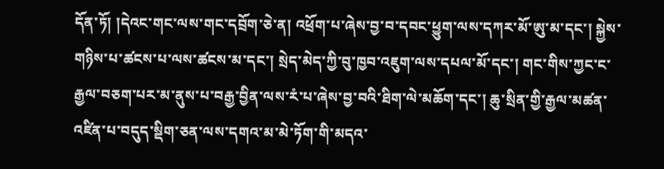དོན་ཏོ། །དེའང་གང་ལས་གང་དབྲོག་ཅེ་ན། འཕྲོག་པ་ཞེས་བྱ་བ་དབང་ཕྱུག་ལས་དཀར་མོ་ཨུ་མ་དང་། སྐྱེས་གཉིས་པ་ཚངས་པ་ལས་ཚངས་མ་དང་། སྲེད་མེད་ཀྱི་བུ་ཁྱབ་འཇུག་ལས་དཔལ་མོ་དང་། གང་གིས་ཀྱང་ང་རྒྱལ་བཅག་པར་མ་ནུས་པ་བརྒྱ་བྱིན་ལས་རཾ་པ་ཞེས་བྱ་བའི་ཐིག་ལེ་མཆོག་དང་། ཆུ་སྲིན་གྱི་རྒྱལ་མཚན་འཛིན་པ་བདུད་སྡིག་ཅན་ལས་དགའ་མ་མེ་ཏོག་གི་མདའ་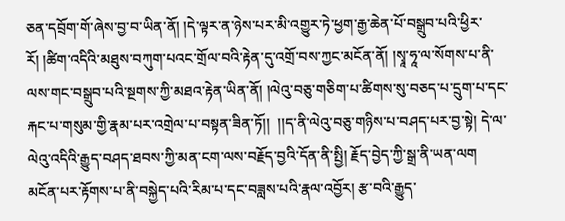ཅན་དབྲོག་གོ་ཞེས་བྱ་བ་ཡིན་ནོ། །དེ་ལྟར་ན་ཉེས་པར་མི་འགྱུར་ཏེ་ཕྱག་རྒྱ་ཆེན་པོ་བསྒྲུབ་པའི་ཕྱིར་རོ། །ཚིག་འདིའི་མཐུས་བཀུག་པའང་གྲོལ་བའི་རྟེན་དུ་འགྲོ་བས་ཀྱང་མངོན་ནོ། །སྭཱ་ཧཱ་ལ་སོགས་པ་ནི་ལས་གང་བསྒྲུབ་པའི་སྔགས་ཀྱི་མཐའ་རྟེན་ཡིན་ནོ། །ལེའུ་བཅུ་གཅིག་པ་ཚིགས་སུ་བཅད་པ་དྲུག་པ་དང་རྐང་པ་གསུམ་གྱི་རྣམ་པར་འགྲེལ་པ་བསྟན་ཟིན་ཏོ།།  །།ད་ནི་ལེའུ་བཅུ་གཉིས་པ་བཤད་པར་བྱ་སྟེ། དེ་ལ་ལེའུ་འདིའི་རྒྱུད་བཤད་ཐབས་ཀྱི་མན་ངག་ལས་བརྗོད་བྱའི་དོན་ནི་སྤྱི། རྗོད་བྱེད་ཀྱི་སྒྲ་ནི་ཡན་ལག མངོན་པར་རྟོགས་པ་ནི་བསྐྱེད་པའི་རིམ་པ་དང་བཟླས་པའི་རྣལ་འབྱོར། རྩ་བའི་རྒྱུད་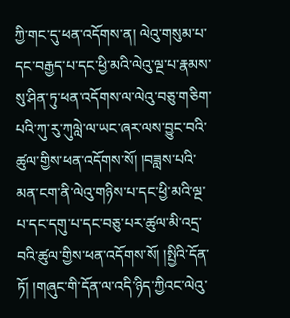ཀྱི་གང་དུ་ཕན་འདོགས་ན། ལེའུ་གསུམ་པ་དང་བརྒྱད་པ་དང་ཕྱི་མའི་ལེའུ་ལྔ་པ་རྣམས་སུ་ཤིན་ཏུ་ཕན་འདོགས་ལ་ལེའུ་བཅུ་གཅིག་པའི་ཀུ་རུ་ཀུལླེ་ལ་ཡང་ཞར་ལས་བྱུང་བའི་ཚུལ་གྱིས་ཕན་འདོགས་སོ། །བཟླས་པའི་མན་ངག་ནི་ལེའུ་གཉིས་པ་དང་ཕྱི་མའི་ལྔ་པ་དང་དགུ་པ་དང་བཅུ་པར་ཚུལ་མི་འདྲ་བའི་ཚུལ་གྱིས་ཕན་འདོགས་སོ། །སྤྱིའི་དོན་ཏོ། །གཞུང་གི་དོན་ལ་འདི་ཉིད་ཀྱིའང་ལེའུ་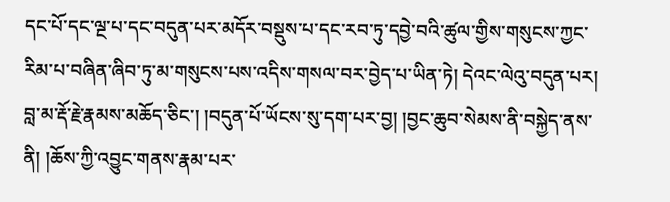དང་པོ་དང་ལྔ་པ་དང་བདུན་པར་མདོར་བསྡུས་པ་དང་རབ་ཏུ་དབྱེ་བའི་ཚུལ་གྱིས་གསུངས་ཀྱང་རིམ་པ་བཞིན་ཞིབ་ཏུ་མ་གསུངས་པས་འདིས་གསལ་བར་བྱེད་པ་ཡིན་ཏེ། དེའང་ལེའུ་བདུན་པར། བླ་མ་རྡོ་རྗེ་རྣམས་མཆོད་ཅིང་། །བདུན་པོ་ཡོངས་སུ་དག་པར་བྱ། །བྱང་ཆུབ་སེམས་ནི་བསྐྱེད་ནས་ནི། །ཆོས་ཀྱི་འབྱུང་གནས་རྣམ་པར་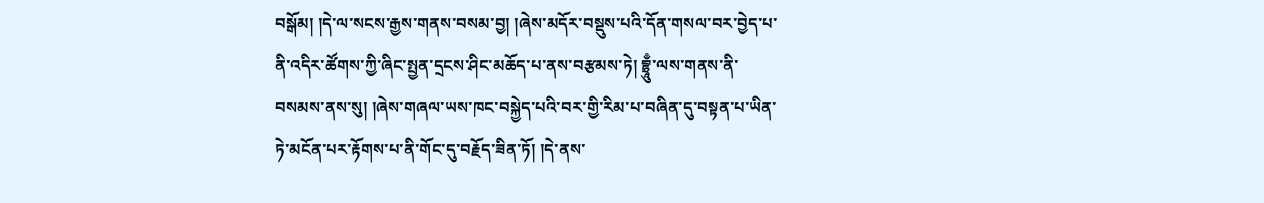བསྒོམ། །དེ་ལ་སངས་རྒྱས་གནས་བསམ་བྱ། །ཞེས་མདོར་བསྡུས་པའི་དོན་གསལ་བར་བྱེད་པ་ནི་འདིར་ཚོགས་ཀྱི་ཞིང་སྤྱན་དྲངས་ཤིང་མཆོད་པ་ནས་བརྩམས་ཏེ། བྷྲཱུྃ་ལས་གནས་ནི་བསམས་ནས་སུ། །ཞེས་གཞལ་ཡས་ཁང་བསྐྱེད་པའི་བར་གྱི་རིམ་པ་བཞིན་དུ་བསྟན་པ་ཡིན་ཏེ་མངོན་པར་རྟོགས་པ་ནི་གོང་དུ་བརྗོད་ཟིན་ཏོ། །དེ་ནས་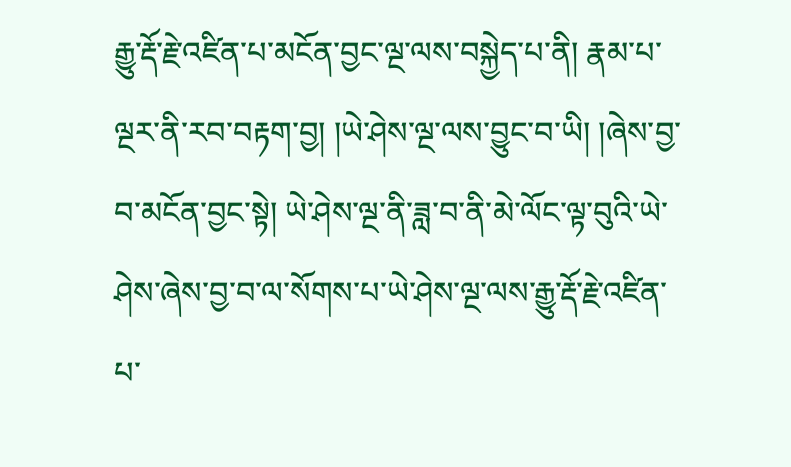རྒྱུ་རྡོ་རྗེ་འཛིན་པ་མངོན་བྱང་ལྔ་ལས་བསྐྱེད་པ་ནི། རྣམ་པ་ལྔར་ནི་རབ་བརྟག་བྱ། །ཡེ་ཤེས་ལྔ་ལས་བྱུང་བ་ཡི། །ཞེས་བྱ་བ་མངོན་བྱང་སྟེ། ཡེ་ཤེས་ལྔ་ནི་ཟླ་བ་ནི་མེ་ལོང་ལྟ་བུའི་ཡེ་ཤེས་ཞེས་བྱ་བ་ལ་སོགས་པ་ཡེ་ཤེས་ལྔ་ལས་རྒྱུ་རྡོ་རྗེ་འཛིན་པ་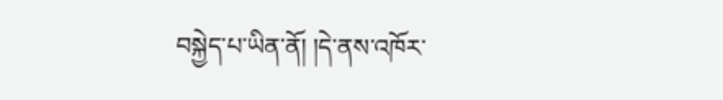བསྐྱེད་པ་ཡིན་ནོ། །དེ་ནས་འཁོར་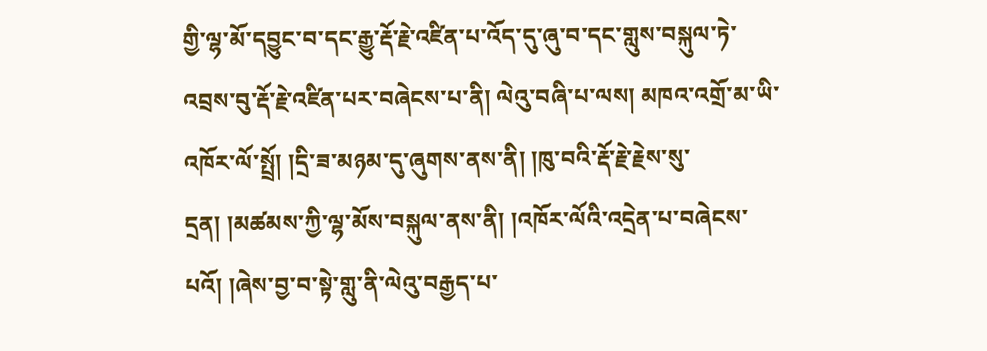གྱི་ལྷ་མོ་དབྱུང་བ་དང་རྒྱུ་རྡོ་རྗེ་འཛིན་པ་འོད་དུ་ཞུ་བ་དང་གླུས་བསྐུལ་ཏེ་འབྲས་བུ་རྡོ་རྗེ་འཛིན་པར་བཞེངས་པ་ནི། ལེའུ་བཞི་པ་ལས། མཁའ་འགྲོ་མ་ཡི་འཁོར་ལོ་སྤྲོ། །དྲི་ཟ་མཉམ་དུ་ཞུགས་ནས་ནི། །ཁུ་བའི་རྡོ་རྗེ་རྗེས་སུ་དྲན། །མཚམས་ཀྱི་ལྷ་མོས་བསྐུལ་ནས་ནི། །འཁོར་ལོའི་འདྲེན་པ་བཞེངས་པའོ། །ཞེས་བྱ་བ་སྟེ་གླུ་ནི་ལེའུ་བརྒྱད་པ་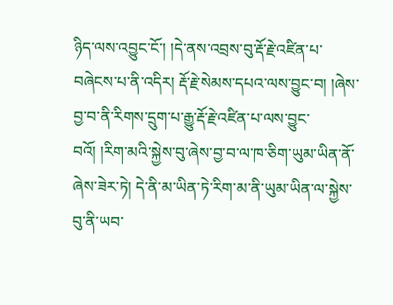ཉིད་ལས་འབྱུང་ངོ་། །དེ་ནས་འབྲས་བུ་རྡོ་རྗེ་འཛིན་པ་བཞེངས་པ་ནི་འདིར། རྡོ་རྗེ་སེམས་དཔའ་ལས་བྱུང་བ། །ཞེས་བྱ་བ་ནི་རིགས་དྲུག་པ་རྒྱུ་རྡོ་རྗེ་འཛིན་པ་ལས་བྱུང་བའོ། །རིག་མའི་སྐྱེས་བུ་ཞེས་བྱ་བ་ལ་ཁ་ཅིག་ཡུམ་ཡིན་ནོ་ཞེས་ཟེར་ཏེ། དེ་ནི་མ་ཡིན་ཏེ་རིག་མ་ནི་ཡུམ་ཡིན་ལ་སྐྱེས་བུ་ནི་ཡབ་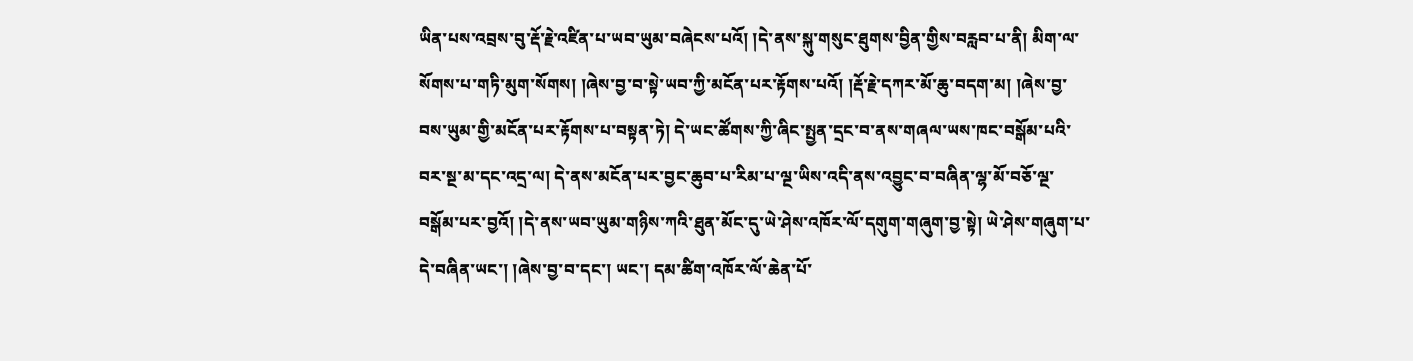ཡིན་པས་འབྲས་བུ་རྡོ་རྗེ་འཛིན་པ་ཡབ་ཡུམ་བཞེངས་པའོ། །དེ་ནས་སྐུ་གསུང་ཐུགས་བྱིན་གྱིས་བརླབ་པ་ནི། མིག་ལ་སོགས་པ་གཏི་མུག་སོགས། །ཞེས་བྱ་བ་སྟེ་ཡབ་ཀྱི་མངོན་པར་རྟོགས་པའོ། །རྡོ་རྗེ་དཀར་མོ་ཆུ་བདག་མ། །ཞེས་བྱ་བས་ཡུམ་གྱི་མངོན་པར་རྟོགས་པ་བསྟན་ཏེ། དེ་ཡང་ཚོགས་ཀྱི་ཞིང་སྤྱན་དྲང་བ་ནས་གཞལ་ཡས་ཁང་བསྒོམ་པའི་བར་སྔ་མ་དང་འདྲ་ལ། དེ་ནས་མངོན་པར་བྱང་ཆུབ་པ་རིམ་པ་ལྔ་ཡིས་འདི་ནས་འབྱུང་བ་བཞིན་ལྷ་མོ་བཅོ་ལྔ་བསྒོམ་པར་བྱའོ། །དེ་ནས་ཡབ་ཡུམ་གཉིས་ཀའི་ཐུན་མོང་དུ་ཡེ་ཤེས་འཁོར་ལོ་དགུག་གཞུག་བྱ་སྟེ། ཡེ་ཤེས་གཞུག་པ་དེ་བཞིན་ཡང་། །ཞེས་བྱ་བ་དང་། ཡང་། དམ་ཚིག་འཁོར་ལོ་ཆེན་པོ་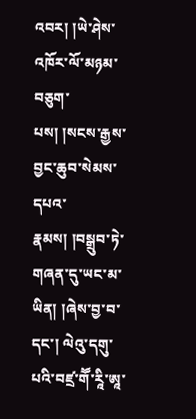འབར། །ཡེ་ཤེས་འཁོར་ལོ་མཉམ་བཅུག་པས། །སངས་རྒྱས་བྱང་ཆུབ་སེམས་དཔའ་རྣམས། །བསྒྲུབ་ཏེ་གཞན་དུ་ཡང་མ་ཡིན། །ཞེས་བྱ་བ་དང་། ལེའུ་དགུ་པའི་བཛྲ་གཽ་རཱི་ཨཱ་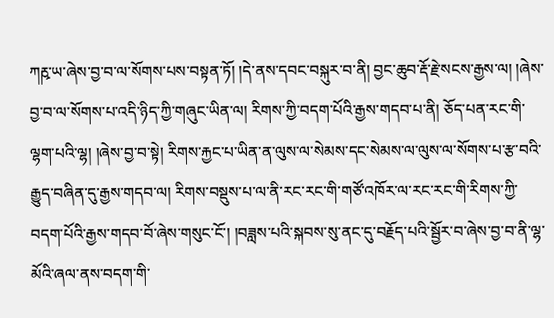ཀརྵ་ཡ་ཞེས་བྱ་བ་ལ་སོགས་པས་བསྟན་ཏོ། །དེ་ནས་དབང་བསྐུར་བ་ནི། བྱང་ཆུབ་རྡོ་རྗེ་སངས་རྒྱས་ལ། །ཞེས་བྱ་བ་ལ་སོགས་པ་འདི་ཉིད་ཀྱི་གཞུང་ཡིན་ལ། རིགས་ཀྱི་བདག་པོའི་རྒྱས་གདབ་པ་ནི། ཅོད་པན་རང་གི་ལྷག་པའི་ལྷ། །ཞེས་བྱ་བ་སྟེ། རིགས་རྐྱང་པ་ཡིན་ན་ལུས་ལ་སེམས་དང་སེམས་ལ་ལུས་ལ་སོགས་པ་རྩ་བའི་རྒྱུད་བཞིན་དུ་རྒྱས་གདབ་ལ། རིགས་བསྡུས་པ་ལ་ནི་རང་རང་གི་གཙོ་འཁོར་ལ་རང་རང་གི་རིགས་ཀྱི་བདག་པོའི་རྒྱས་གདབ་བོ་ཞེས་གསུང་ངོ་། །བཟླས་པའི་སྐབས་སུ་ནང་དུ་བརྗོད་པའི་སྦྱོར་བ་ཞེས་བྱ་བ་ནི་ལྷ་མོའི་ཞལ་ནས་བདག་གི་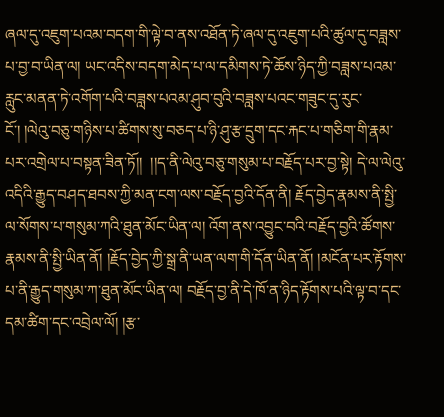ཞལ་དུ་འཇུག་པའམ་བདག་གི་ལྟེ་བ་ནས་འཐོན་ཏེ་ཞལ་དུ་འཇུག་པའི་ཚུལ་དུ་བཟླས་པ་བྱ་བ་ཡིན་ལ། ཡང་འདིས་བདག་མེད་པ་ལ་དམིགས་ཏེ་ཆོས་ཉིད་ཀྱི་བཟླས་པའམ་རླུང་མནན་ཏེ་འགོག་པའི་བཟླས་པའམ་ཤུབ་བུའི་བཟླས་པའང་གཟུང་དུ་རུང་ངོ་། །ལེའུ་བཅུ་གཉིས་པ་ཚིགས་སུ་བཅད་པ་ཉི་ཤུ་རྩ་དྲུག་དང་རྐང་པ་གཅིག་གི་རྣམ་པར་འགྲེལ་པ་བསྟན་ཟིན་ཏོ།།  །།ད་ནི་ལེའུ་བཅུ་གསུམ་པ་བརྗོད་པར་བྱ་སྟེ། དེ་ལ་ལེའུ་འདིའི་རྒྱུད་བཤད་ཐབས་ཀྱི་མན་ངག་ལས་བརྗོད་བྱའི་དོན་ནི། རྗོད་བྱེད་རྣམས་ནི་སྤྱི་ལ་སོགས་པ་གསུམ་ཀའི་ཐུན་མོང་ཡིན་ལ། འོག་ནས་འབྱུང་བའི་བརྗོད་བྱའི་ཚོགས་རྣམས་ནི་སྤྱི་ཡིན་ནོ། །རྗོད་བྱེད་ཀྱི་སྒྲ་ནི་ཡན་ལག་གི་དོན་ཡིན་ནོ། །མངོན་པར་རྟོགས་པ་ནི་རྒྱུད་གསུམ་ཀ་ཐུན་མོང་ཡིན་ལ། བརྗོད་བྱ་ནི་དེ་ཁོ་ན་ཉིད་རྟོགས་པའི་ལྟ་བ་དང་དམ་ཚིག་དང་འབྲེལ་ལོ། །རྩ་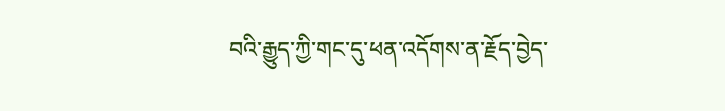བའི་རྒྱུད་ཀྱི་གང་དུ་ཕན་འདོགས་ན་རྗོད་བྱེད་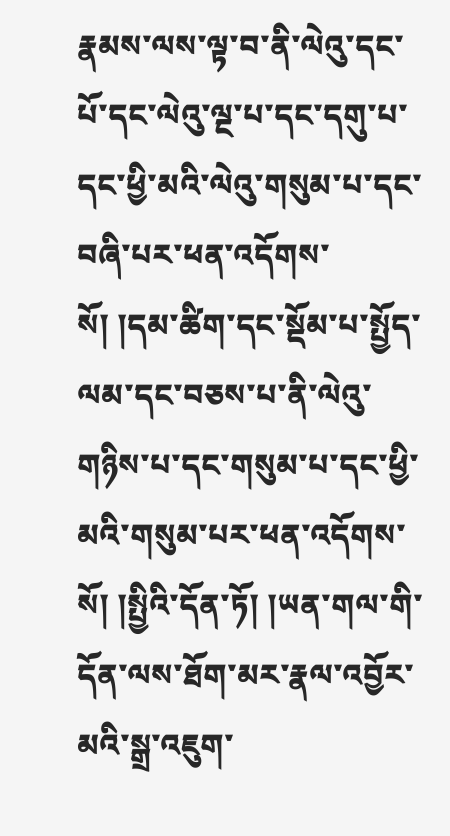རྣམས་ལས་ལྟ་བ་ནི་ལེའུ་དང་པོ་དང་ལེའུ་ལྔ་པ་དང་དགུ་པ་དང་ཕྱི་མའི་ལེའུ་གསུམ་པ་དང་བཞི་པར་ཕན་འདོགས་སོ། །དམ་ཚིག་དང་སྡོམ་པ་སྤྱོད་ལམ་དང་བཅས་པ་ནི་ལེའུ་གཉིས་པ་དང་གསུམ་པ་དང་ཕྱི་མའི་གསུམ་པར་ཕན་འདོགས་སོ། །སྤྱིའི་དོན་ཏོ། །ཡན་གལ་གི་དོན་ལས་ཐོག་མར་རྣལ་འབྱོར་མའི་སྒྲ་འཇུག་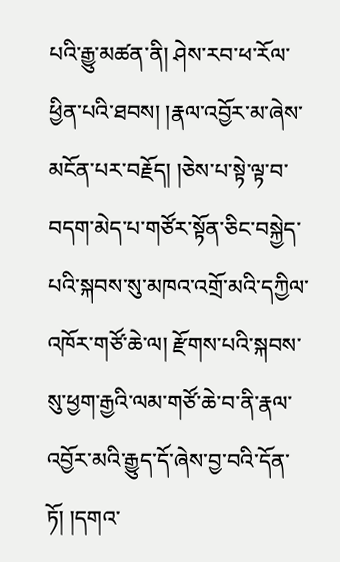པའི་རྒྱུ་མཚན་ནི། ཤེས་རབ་ཕ་རོལ་ཕྱིན་པའི་ཐབས། །རྣལ་འབྱོར་མ་ཞེས་མངོན་པར་བརྗོད། །ཅེས་པ་སྟེ་ལྟ་བ་བདག་མེད་པ་གཙོར་སྟོན་ཅིང་བསྐྱེད་པའི་སྐབས་སུ་མཁའ་འགྲོ་མའི་དཀྱིལ་འཁོར་གཙོ་ཆེ་ལ། རྫོགས་པའི་སྐབས་སུ་ཕྱག་རྒྱའི་ལམ་གཙོ་ཆེ་བ་ནི་རྣལ་འབྱོར་མའི་རྒྱུད་དོ་ཞེས་བྱ་བའི་དོན་ཏོ། །དགའ་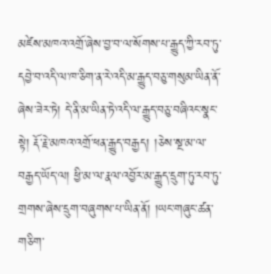མཛེས་མཁའ་འགྲོ་ཞེས་བྱ་བ་ལ་སོགས་པ་རྒྱུད་ཀྱི་རབ་ཏུ་དབྱེ་བ་འདི་ལ་ཁ་ཅིག་ན་རེ་འདི་མ་རྒྱུད་བཅུ་གསུམ་ཡིན་ནོ་ཞེས་ཟེར་ཏེ། དེ་ནི་མ་ཡིན་ཏེ་འདི་ལ་རྒྱུད་བཅུ་བཞིའང་སྣང་སྟེ། རྡོ་རྗེ་མཁའ་འགྲོ་ཕན་རྒྱུད་བརྒྱད། །ཅེས་སྔ་མ་ལ་བརྒྱད་ཡོད་ལ། ཕྱི་མ་ལ་རྣལ་འབྱོར་མ་རྒྱུད་དྲུག་ཏུ་རབ་ཏུ་གྲགས་ཞེས་དྲུག་བཞུགས་པ་ཡིན་ནོ། །ཡང་གཞུང་ཚན་གཅིག་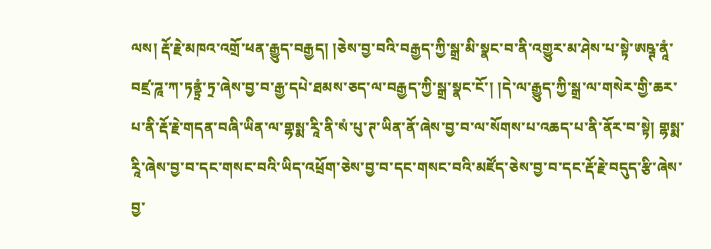ལས། རྡོ་རྗེ་མཁའ་འགྲོ་ཕན་རྒྱུད་བརྒྱད། །ཅེས་བྱ་བའི་བརྒྱད་ཀྱི་སྒྲ་མི་སྣང་བ་ནི་འགྱུར་མ་ཤེས་པ་སྟེ་ཨཥྚ་ནཱཾ་བཛྲ་ཌཱ་ཀ་ཏནྟྲཾ་ཏྲ་ཞེས་བྱ་བ་རྒྱ་དཔེ་ཐམས་ཅད་ལ་བརྒྱད་ཀྱི་སྒྲ་སྣང་ངོ་། །དེ་ལ་རྒྱུད་ཀྱི་སྒྲ་ལ་གསེར་གྱི་ཆར་པ་ནི་རྡོ་རྗེ་གདན་བཞི་ཡིན་ལ་གྷསྨ་རཱི་ནི་སཾ་པུ་ཊ་ཡིན་ནོ་ཞེས་བྱ་བ་ལ་སོགས་པ་འཆད་པ་ནི་ནོར་བ་སྟེ། གྷསྨ་རཱི་ཞེས་བྱ་བ་དང་གསང་བའི་ཡིད་འཕྲོག་ཅེས་བྱ་བ་དང་གསང་བའི་མཛོད་ཅེས་བྱ་བ་དང་རྡོ་རྗེ་བདུད་རྩི་ཞེས་བྱ་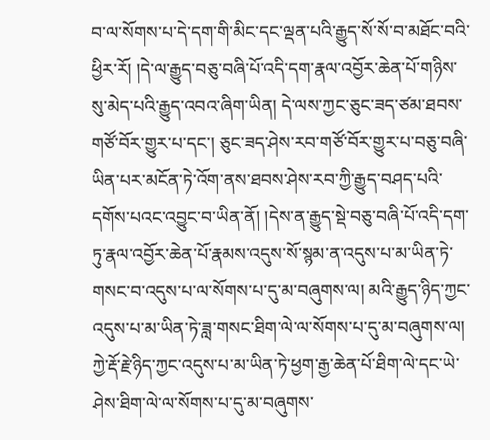བ་ལ་སོགས་པ་དེ་དག་གི་མིང་དང་ལྡན་པའི་རྒྱུད་སོ་སོ་བ་མཐོང་བའི་ཕྱིར་རོ། །དེ་ལ་རྒྱུད་བཅུ་བཞི་པོ་འདི་དག་རྣལ་འབྱོར་ཆེན་པོ་གཉིས་སུ་མེད་པའི་རྒྱུད་འབའ་ཞིག་ཡིན། དེ་ལས་ཀྱང་ཅུང་ཟད་ཙམ་ཐབས་གཙོ་བོར་གྱུར་པ་དང་། ཅུང་ཟད་ཤེས་རབ་གཙོ་བོར་གྱུར་པ་བཅུ་བཞི་ཡིན་པར་མངོན་ཏེ་འོག་ནས་ཐབས་ཤེས་རབ་ཀྱི་རྒྱུད་བཤད་པའི་དགོས་པའང་འབྱུང་བ་ཡིན་ནོ། །དེས་ན་རྒྱུད་སྡེ་བཅུ་བཞི་པོ་འདི་དག་ཏུ་རྣལ་འབྱོར་ཆེན་པོ་རྣམས་འདུས་སོ་སྙམ་ན་འདུས་པ་མ་ཡིན་ཏེ་གསང་བ་འདུས་པ་ལ་སོགས་པ་དུ་མ་བཞུགས་ལ། མའི་རྒྱུད་ཉིད་ཀྱང་འདུས་པ་མ་ཡིན་ཏེ་ཟླ་གསང་ཐིག་ལེ་ལ་སོགས་པ་དུ་མ་བཞུགས་ལ། ཀྱེ་རྡོ་རྗེ་ཉིད་ཀྱང་འདུས་པ་མ་ཡིན་ཏེ་ཕྱག་རྒྱ་ཆེན་པོ་ཐིག་ལེ་དང་ཡེ་ཤེས་ཐིག་ལེ་ལ་སོགས་པ་དུ་མ་བཞུགས་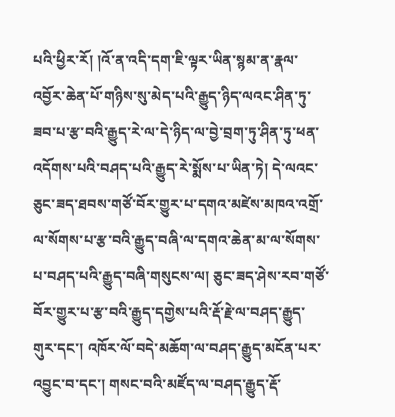པའི་ཕྱིར་རོ། །འོ་ན་འདི་དག་ཇི་ལྟར་ཡིན་སྙམ་ན་རྣལ་འབྱོར་ཆེན་པོ་གཉིས་སུ་མེད་པའི་རྒྱུད་ཉིད་ལའང་ཤིན་ཏུ་ཟབ་པ་རྩ་བའི་རྒྱུད་རེ་ལ་དེ་ཉིད་ལ་བྱེ་བྲག་ཏུ་ཤིན་ཏུ་ཕན་འདོགས་པའི་བཤད་པའི་རྒྱུད་རེ་སྨོས་པ་ཡིན་ཏེ། དེ་ལའང་ཅུང་ཟད་ཐབས་གཙོ་བོར་གྱུར་པ་དགའ་མཛེས་མཁའ་འགྲོ་ལ་སོགས་པ་རྩ་བའི་རྒྱུད་བཞི་ལ་དགའ་ཆེན་མ་ལ་སོགས་པ་བཤད་པའི་རྒྱུད་བཞི་གསུངས་ལ། ཅུང་ཟད་ཤེས་རབ་གཙོ་བོར་གྱུར་པ་རྩ་བའི་རྒྱུད་དགྱེས་པའི་རྡོ་རྗེ་ལ་བཤད་རྒྱུད་གུར་དང་། འཁོར་ལོ་བདེ་མཆོག་ལ་བཤད་རྒྱུད་མངོན་པར་འབྱུང་བ་དང་། གསང་བའི་མཛོད་ལ་བཤད་རྒྱུད་རྡོ་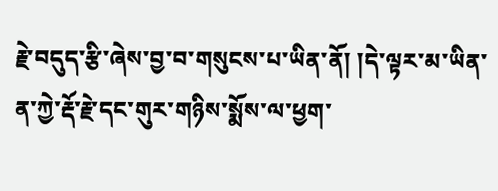རྗེ་བདུད་རྩི་ཞེས་བྱ་བ་གསུངས་པ་ཡིན་ནོ། །དེ་ལྟར་མ་ཡིན་ན་ཀྱེ་རྡོ་རྗེ་དང་གུར་གཉིས་སྨོས་ལ་ཕྱག་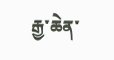རྒྱ་ཆེན་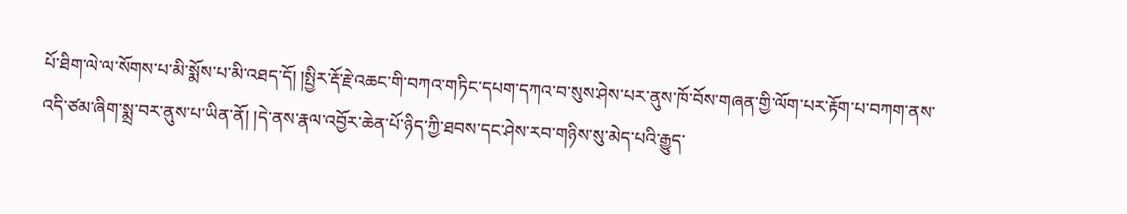པོ་ཐིག་ལེ་ལ་སོགས་པ་མི་སྨོས་པ་མི་འཐད་དོ། །སྤྱིར་རྡོ་རྗེ་འཆང་གི་བཀའ་གཏིང་དཔག་དཀའ་བ་སུས་ཤེས་པར་ནུས་ཁོ་བོས་གཞན་གྱི་ལོག་པར་རྟོག་པ་བཀག་ནས་འདི་ཙམ་ཞིག་སྨྲ་བར་ནུས་པ་ཡིན་ནོ། །དེ་ནས་རྣལ་འབྱོར་ཆེན་པོ་ཉིད་ཀྱི་ཐབས་དང་ཤེས་རབ་གཉིས་སུ་མེད་པའི་རྒྱུད་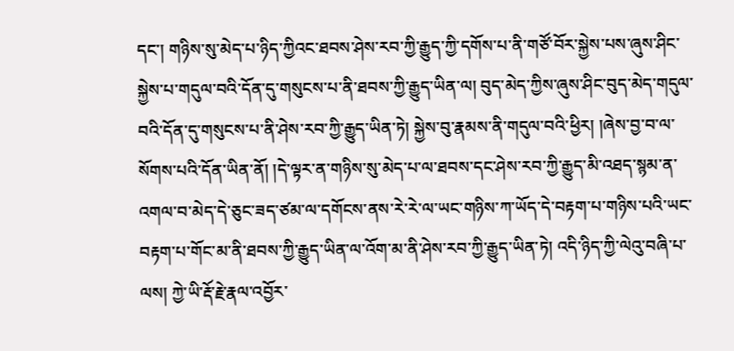དང་། གཉིས་སུ་མེད་པ་ཉིད་ཀྱིའང་ཐབས་ཤེས་རབ་ཀྱི་རྒྱུད་ཀྱི་དགོས་པ་ནི་གཙོ་བོར་སྐྱེས་པས་ཞུས་ཤིང་སྐྱེས་པ་གདུལ་བའི་དོན་དུ་གསུངས་པ་ནི་ཐབས་ཀྱི་རྒྱུད་ཡིན་ལ། བུད་མེད་ཀྱིས་ཞུས་ཤིང་བུད་མེད་གདུལ་བའི་དོན་དུ་གསུངས་པ་ནི་ཤེས་རབ་ཀྱི་རྒྱུད་ཡིན་ཏེ། སྐྱེས་བུ་རྣམས་ནི་གདུལ་བའི་ཕྱིར། །ཞེས་བྱ་བ་ལ་སོགས་པའི་དོན་ཡིན་ནོ། །དེ་ལྟར་ན་གཉིས་སུ་མེད་པ་ལ་ཐབས་དང་ཤེས་རབ་ཀྱི་རྒྱུད་མི་འཐད་སྙམ་ན་འགལ་བ་མེད་དེ་ཅུང་ཟད་ཙམ་ལ་དགོངས་ནས་རེ་རེ་ལ་ཡང་གཉིས་ཀ་ཡོད་དེ་བརྟག་པ་གཉིས་པའི་ཡང་བརྟག་པ་གོང་མ་ནི་ཐབས་ཀྱི་རྒྱུད་ཡིན་ལ་འོག་མ་ནི་ཤེས་རབ་ཀྱི་རྒྱུད་ཡིན་ཏེ། འདི་ཉིད་ཀྱི་ལེའུ་བཞི་པ་ལས། ཀྱེ་ཡི་རྡོ་རྗེ་རྣལ་འབྱོར་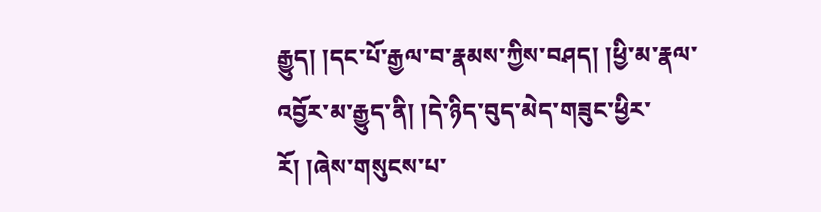རྒྱུད། །དང་པོ་རྒྱལ་བ་རྣམས་ཀྱིས་བཤད། །ཕྱི་མ་རྣལ་འབྱོར་མ་རྒྱུད་ནི། །དེ་ཉིད་བུད་མེད་གཟུང་ཕྱིར་རོ། །ཞེས་གསུངས་པ་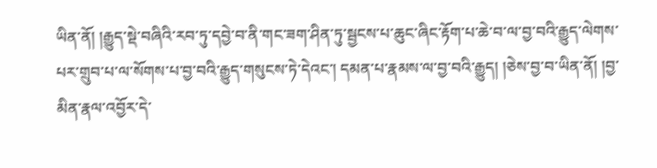ཡིན་ནོ། །རྒྱུད་སྡེ་བཞིའི་རབ་ཏུ་དབྱེ་བ་ནི་གང་ཟག་ཤིན་ཏུ་སྦྱངས་པ་ཆུང་ཞིང་རྟོག་པ་ཆེ་བ་ལ་བྱ་བའི་རྒྱུད་ལེགས་པར་གྲུབ་པ་ལ་སོགས་པ་བྱ་བའི་རྒྱུད་གསུངས་ཏེ་དེའང་། དམན་པ་རྣམས་ལ་བྱ་བའི་རྒྱུད། །ཅེས་བྱ་བ་ཡིན་ནོ། །བྱ་མིན་རྣལ་འབྱོར་དེ་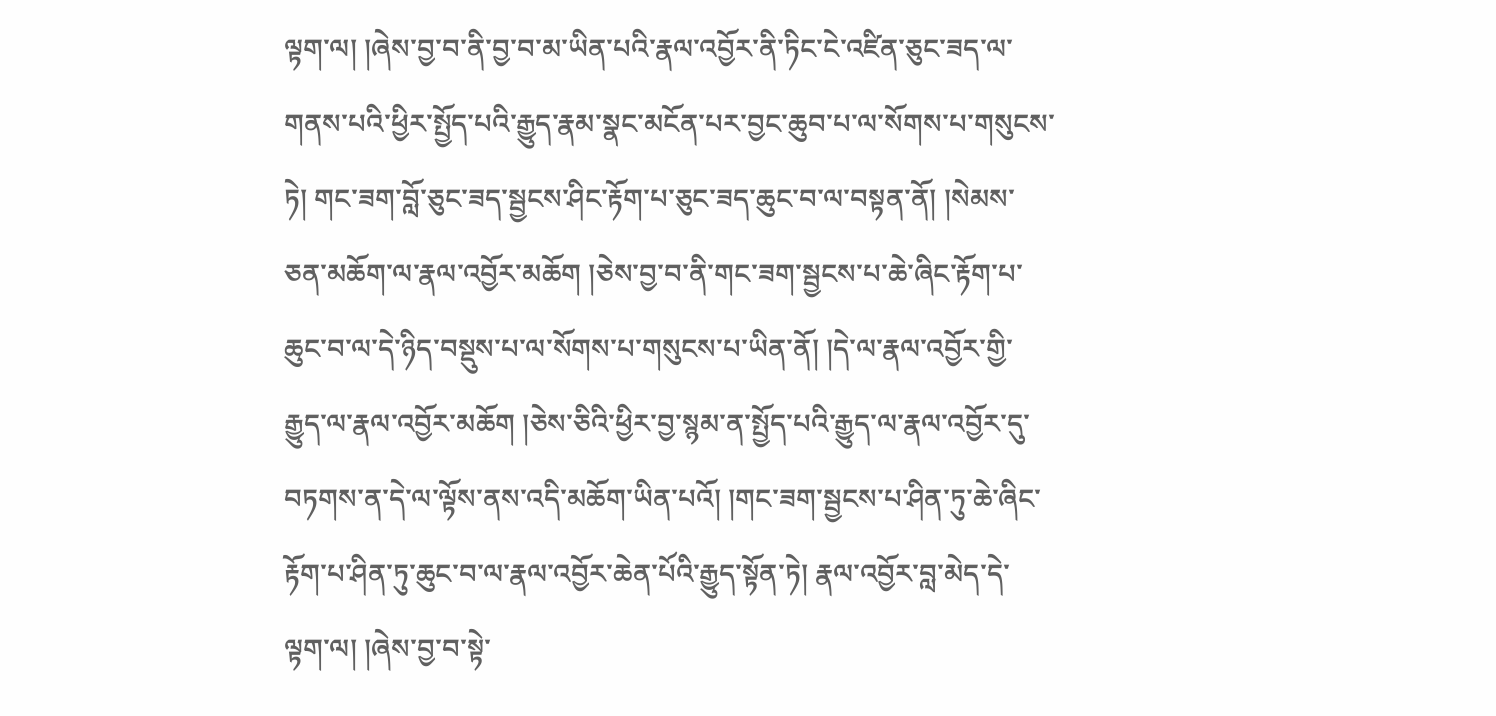ལྟག་ལ། །ཞེས་བྱ་བ་ནི་བྱ་བ་མ་ཡིན་པའི་རྣལ་འབྱོར་ནི་ཏིང་ངེ་འཛིན་ཅུང་ཟད་ལ་གནས་པའི་ཕྱིར་སྤྱོད་པའི་རྒྱུད་རྣམ་སྣང་མངོན་པར་བྱང་ཆུབ་པ་ལ་སོགས་པ་གསུངས་ཏེ། གང་ཟག་བློ་ཅུང་ཟད་སྦྱངས་ཤིང་རྟོག་པ་ཅུང་ཟད་ཆུང་བ་ལ་བསྟན་ནོ། །སེམས་ཅན་མཆོག་ལ་རྣལ་འབྱོར་མཆོག །ཅེས་བྱ་བ་ནི་གང་ཟག་སྦྱངས་པ་ཆེ་ཞིང་རྟོག་པ་ཆུང་བ་ལ་དེ་ཉིད་བསྡུས་པ་ལ་སོགས་པ་གསུངས་པ་ཡིན་ནོ། །དེ་ལ་རྣལ་འབྱོར་གྱི་རྒྱུད་ལ་རྣལ་འབྱོར་མཆོག །ཅེས་ཅིའི་ཕྱིར་བྱ་སྙམ་ན་སྤྱོད་པའི་རྒྱུད་ལ་རྣལ་འབྱོར་དུ་བཏགས་ན་དེ་ལ་ལྟོས་ནས་འདི་མཆོག་ཡིན་པའོ། །གང་ཟག་སྦྱངས་པ་ཤིན་ཏུ་ཆེ་ཞིང་རྟོག་པ་ཤིན་ཏུ་ཆུང་བ་ལ་རྣལ་འབྱོར་ཆེན་པོའི་རྒྱུད་སྟོན་ཏེ། རྣལ་འབྱོར་བླ་མེད་དེ་ལྟག་ལ། །ཞེས་བྱ་བ་སྟེ་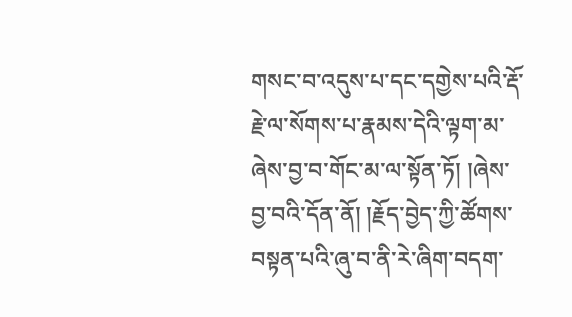གསང་བ་འདུས་པ་དང་དགྱེས་པའི་རྡོ་རྗེ་ལ་སོགས་པ་རྣམས་དེའི་ལྟག་མ་ཞེས་བྱ་བ་གོང་མ་ལ་སྟོན་ཏོ། །ཞེས་བྱ་བའི་དོན་ནོ། །རྗོད་བྱེད་ཀྱི་ཚོགས་བསྟན་པའི་ཞུ་བ་ནི་རེ་ཞིག་བདག་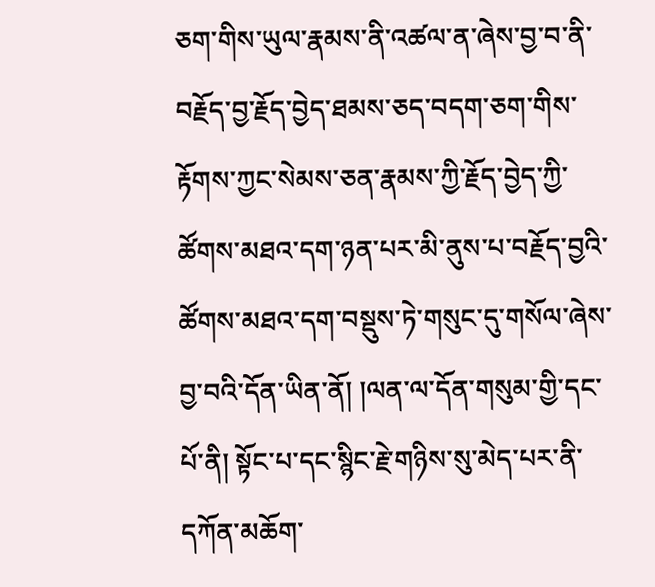ཅག་གིས་ཡུལ་རྣམས་ནི་འཚལ་ན་ཞེས་བྱ་བ་ནི་བརྗོད་བྱ་རྗོད་བྱེད་ཐམས་ཅད་བདག་ཅག་གིས་རྟོགས་ཀྱང་སེམས་ཅན་རྣམས་ཀྱི་རྗོད་བྱེད་ཀྱི་ཚོགས་མཐའ་དག་ཉན་པར་མི་ནུས་པ་བརྗོད་བྱའི་ཚོགས་མཐའ་དག་བསྡུས་ཏེ་གསུང་དུ་གསོལ་ཞེས་བྱ་བའི་དོན་ཡིན་ནོ། །ལན་ལ་དོན་གསུམ་གྱི་དང་པོ་ནི། སྟོང་པ་དང་སྙིང་རྗེ་གཉིས་སུ་མེད་པར་ནི་དཀོན་མཆོག་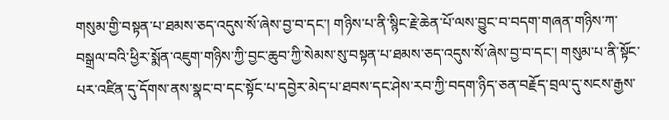གསུམ་གྱི་བསྟན་པ་ཐམས་ཅད་འདུས་སོ་ཞེས་བྱ་བ་དང་། གཉིས་པ་ནི་སྙིང་རྗེ་ཆེན་པོ་ལས་བྱུང་བ་བདག་གཞན་གཉིས་ཀ་བསྒྲལ་བའི་ཕྱིར་སྨོན་འཇུག་གཉིས་ཀྱི་བྱང་ཆུབ་ཀྱི་སེམས་སུ་བསྟན་པ་ཐམས་ཅད་འདུས་སོ་ཞེས་བྱ་བ་དང་། གསུམ་པ་ནི་སྟོང་པར་འཛིན་དུ་དོགས་ནས་སྣང་བ་དང་སྟོང་པ་དབྱེར་མེད་པ་ཐབས་དང་ཤེས་རབ་ཀྱི་བདག་ཉིད་ཅན་བརྗོད་བྲལ་དུ་སངས་རྒྱས་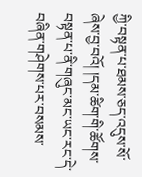ཀྱི་བསྟན་པ་ཐམས་ཅད་འདུས་སོ་ཞེས་བྱ་བའོ། །དམ་ཚིག་གི་ཚོགས་བསྟན་པ་ནི་གཞུང་མང་ཡང་རང་དེ་བཞིན་གཤེགས་པར་བསམས་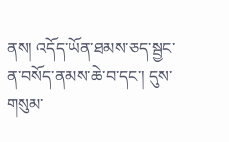ནས། འདོད་ཡོན་ཐམས་ཅད་སྦྱང་ན་བསོད་ནམས་ཆེ་བ་དང་། དུས་གསུམ་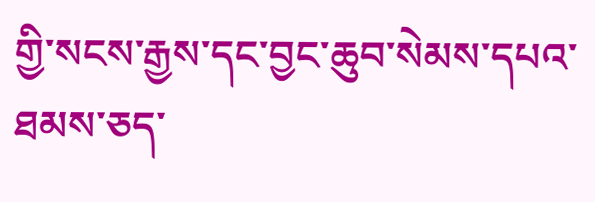གྱི་སངས་རྒྱས་དང་བྱང་ཆུབ་སེམས་དཔའ་ཐམས་ཅད་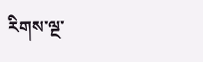རིགས་ལྔ་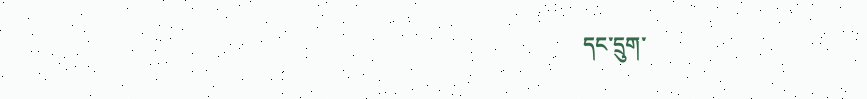དང་དྲུག་